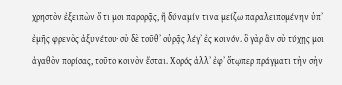χρηστὸν ἐξειπὼν ὅ τι μοι παρορᾷς, ἢ δύναμίν τινα μείζω παραλειπομένην ὑπʼ ἐμῆς φρενὸς ἀξυνέτου· σὺ δὲ τοῦθʼ οὑρᾷς λέγʼ ἐς κοινόν. ὃ γὰρ ἂν σὺ τύχῃς μοι ἀγαθὸν πορίσας, τοῦτο κοινὸν ἔσται. Χορός ἀλλʼ ἐφʼ ὅτῳπερ πράγματι τὴν σὴν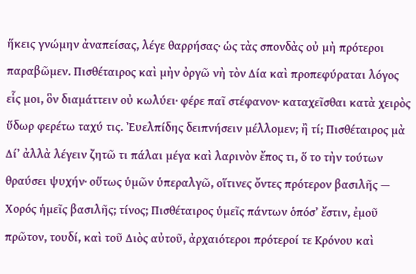ἥκεις γνώμην ἀναπείσας, λέγε θαρρήσας· ὡς τὰς σπονδὰς οὐ μὴ πρότεροι παραβῶμεν. Πισθέταιρος καὶ μὴν ὀργῶ νὴ τὸν Δία καὶ προπεφύραται λόγος εἷς μοι, ὃν διαμάττειν οὐ κωλύει· φέρε παῖ στέφανον· καταχεῖσθαι κατὰ χειρὸς ὕδωρ φερέτω ταχύ τις. Ἐυελπίδης δειπνήσειν μέλλομεν; ἢ τί; Πισθέταιρος μὰ Δίʼ ἀλλὰ λέγειν ζητῶ τι πάλαι μέγα καὶ λαρινὸν ἔπος τι, ὅ το τὴν τούτων θραύσει ψυχήν· οὕτως ὑμῶν ὑπεραλγῶ, οἵτινες ὄντες πρότερον βασιλῆς — Χορός ἡμεῖς βασιλῆς; τίνος; Πισθέταιρος ὑμεῖς πάντων ὁπόσʼ ἔστιν, ἐμοῦ πρῶτον, τουδί, καὶ τοῦ Διὸς αὐτοῦ, ἀρχαιότεροι πρότεροί τε Κρόνου καὶ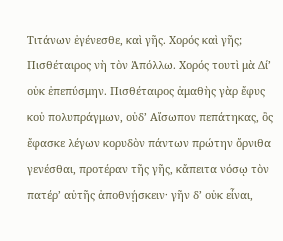Τιτάνων ἐγένεσθε, καὶ γῆς. Χορός καὶ γῆς; Πισθέταιρος νὴ τὸν Ἀπόλλω. Χορός τουτὶ μὰ Δίʼ οὐκ ἐπεπύσμην. Πισθέταιρος ἀμαθὴς γὰρ ἔφυς κοὐ πολυπράγμων, οὐδʼ Αἴσωπον πεπάτηκας, ὃς ἔφασκε λέγων κορυδὸν πάντων πρώτην ὄρνιθα γενέσθαι, προτέραν τῆς γῆς, κἄπειτα νόσῳ τὸν πατέρʼ αὐτῆς ἀποθνῄσκειν· γῆν δʼ οὐκ εἶναι,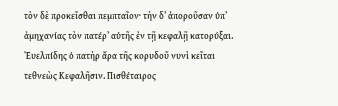τὸν δὲ προκεῖσθαι πεμπταῖον· τὴν δʼ ἀποροῦσαν ὑπʼ ἀμηχανίας τὸν πατέρʼ αὑτῆς ἐν τῇ κεφαλῇ κατορύξαι. Ἐυελπίδης ὁ πατὴρ ἄρα τῆς κορυδοῦ νυνὶ κεῖται τεθνεὼς Κεφαλῆσιν. Πισθέταιρος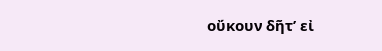οὔκουν δῆτʼ εἰ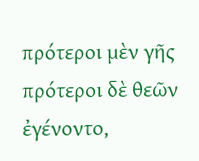πρότεροι μὲν γῆς πρότεροι δὲ θεῶν ἐγένοντο,